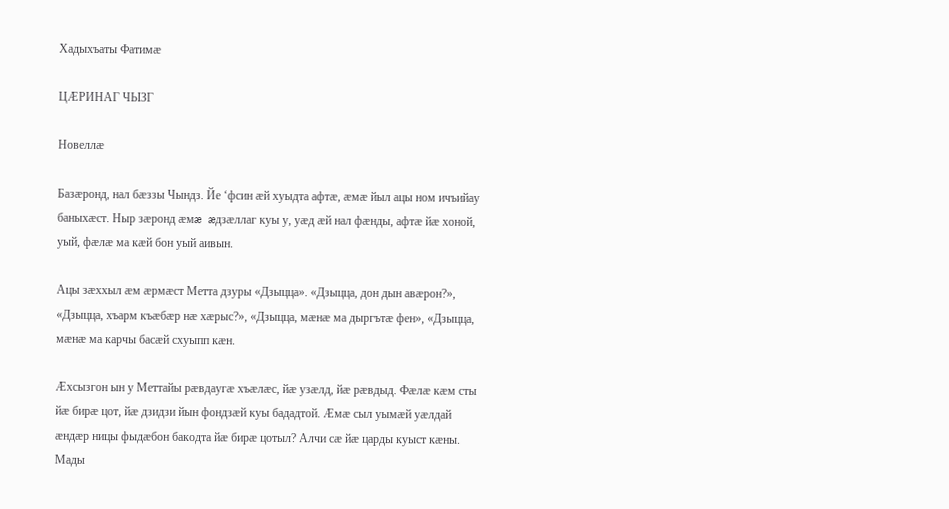Хадыхъаты Фатимæ

ЦÆРИНАГ ЧЫЗГ

Новеллæ

Базæронд, нал бæззы Чындз. Йе ‘фсин æй хуыдта афтæ, æмæ йыл ацы ном ичъийау баныхæст. Ныр зæронд æмæ æдзæллаг куы у, уæд æй нал фæнды, афтæ йæ хоной, уый, фæлæ ма кæй бон уый аивын.

Ацы зæххыл æм æрмæст Метта дзуры «Дзыцца». «Дзыцца, дон дын авæрон?», «Дзыцца, хъарм къæбæр нæ хæрыс?», «Дзыцца, мæнæ ма дыргътæ фен», «Дзыцца, мæнæ ма карчы басæй схуыпп кæн.

Æхсызгон ын у Меттайы рæвдаугæ хъæлæс, йæ узæлд, йæ рæвдыд. Фæлæ кæм сты йæ бирæ цот, йæ дзидзи йын фондзæй куы бададтой. Æмæ сыл уымæй уæлдай æндæр ницы фыдæбон бакодта йæ бирæ цотыл? Алчи сæ йæ царды куыст кæны. Мады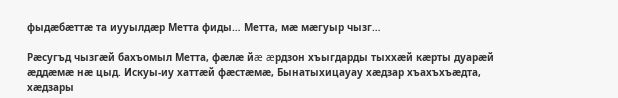фыдæбæттæ та иууылдæр Метта фиды… Метта, мæ мæгуыр чызг…

Рæсугъд чызгæй бахъомыл Метта, фæлæ йæ æрдзон хъыгдарды тыххæй кæрты дуарæй æддæмæ нæ цыд. Искуы-иу хаттæй фæстæмæ, Бынатыхицауау хæдзар хъахъхъæдта, хæдзары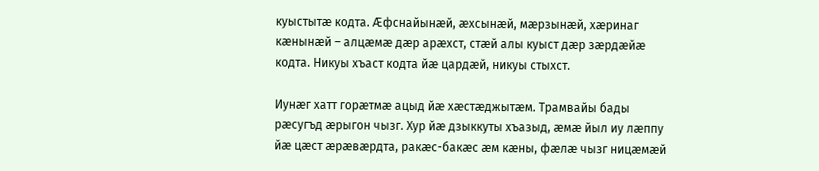куыстытæ кодта. Æфснайынæй, æхсынæй, мæрзынæй, хæринаг кæнынæй – алцæмæ дæр арæхст, стæй алы куыст дæр зæрдæйæ кодта. Никуы хъаст кодта йæ цардæй, никуы стыхст.

Иунæг хатт горæтмæ ацыд йæ хæстæджытæм. Трамвайы бады рæсугъд æрыгон чызг. Хур йæ дзыккуты хъазыд, æмæ йыл иу лæппу йæ цæст æрæвæрдта, ракæс-бакæс æм кæны, фæлæ чызг ницæмæй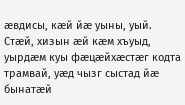æвдисы, кæй йæ уыны, уый. Стæй, хизын æй кæм хъуыд, уырдæм куы фæцæйхæстæг кодта трамвай, уæд чызг сыстад йæ бынатæй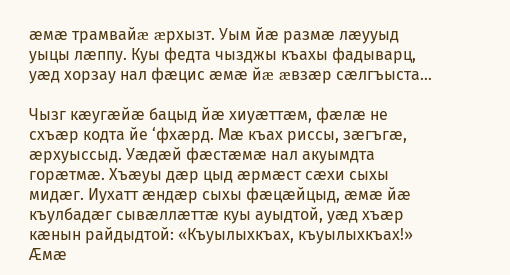æмæ трамвайæ æрхызт. Уым йæ размæ лæууыд уыцы лæппу. Куы федта чызджы къахы фадыварц, уæд хорзау нал фæцис æмæ йæ æвзæр сæлгъыста…

Чызг кæугæйæ бацыд йæ хиуæттæм, фæлæ не схъæр кодта йе ‘фхæрд. Мæ къах риссы, зæгъгæ, æрхуыссыд. Уæдæй фæстæмæ нал акуымдта горæтмæ. Хъæуы дæр цыд æрмæст сæхи сыхы мидæг. Иухатт æндæр сыхы фæцæйцыд, æмæ йæ къулбадæг сывæллæттæ куы ауыдтой, уæд хъæр кæнын райдыдтой: «Къуылыхкъах, къуылыхкъах!» Æмæ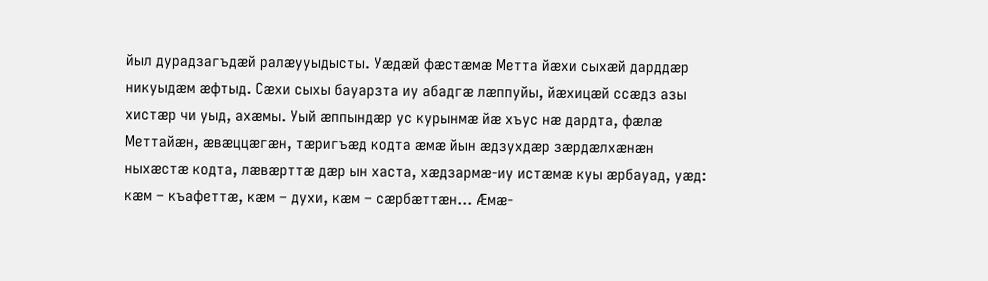йыл дурадзагъдæй ралæууыдысты. Уæдæй фæстæмæ Метта йæхи сыхæй дарддæр никуыдæм æфтыд. Сæхи сыхы бауарзта иу абадгæ лæппуйы, йæхицæй ссæдз азы хистæр чи уыд, ахæмы. Уый æппындæр ус курынмæ йæ хъус нæ дардта, фæлæ Меттайæн, æвæццæгæн, тæригъæд кодта æмæ йын æдзухдæр зæрдæлхæнæн ныхæстæ кодта, лæвæрттæ дæр ын хаста, хæдзармæ-иу истæмæ куы æрбауад, уæд: кæм – къафеттæ, кæм – духи, кæм – сæрбæттæн… Æмæ-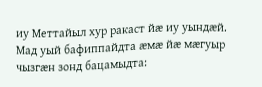иу Меттайыл хур ракаст йæ иу уындæй. Мад уый бафиппайдта æмæ йæ мæгуыр чызгæн зонд бацамыдта: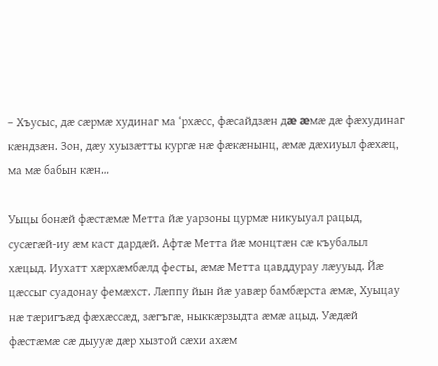– Хъусыс, дæ сæрмæ худинаг ма ‘рхæсс, фæсайдзæн дæ æмæ дæ фæхудинаг кæндзæн. Зон, дæу хуызæтты кургæ нæ фæкæнынц, æмæ дæхиуыл фæхæц, ма мæ бабын кæн…

Уыцы бонæй фæстæмæ Метта йæ уарзоны цурмæ никуыуал рацыд, сусæгæй-иу æм каст дардæй. Афтæ Метта йæ монцтæн сæ къубалыл хæцыд. Иухатт хæрхæмбæлд фесты, æмæ Метта цавддурау лæууыд. Йæ цæссыг суадонау фемæхст. Лæппу йын йæ уавæр бамбæрста æмæ, Хуыцау нæ тæригъæд фæхæссæд, зæгъгæ, ныккæрзыдта æмæ ацыд. Уæдæй фæстæмæ сæ дыууæ дæр хызтой сæхи ахæм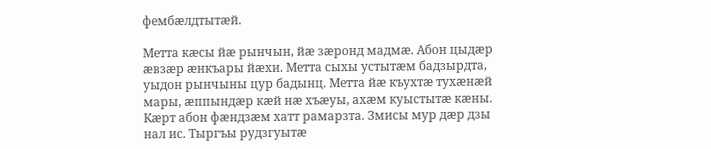фембæлдтытæй.

Метта кæсы йæ рынчын, йæ зæронд мадмæ. Абон цыдæр æвзæр æнкъары йæхи. Метта сыхы устытæм бадзырдта, уыдон рынчыны цур бадынц. Метта йæ къухтæ тухæнæй мары, æппындæр кæй нæ хъæуы, ахæм куыстытæ кæны. Кæрт абон фæндзæм хатт рамарзта. Змисы мур дæр дзы нал ис. Тыргъы рудзгуытæ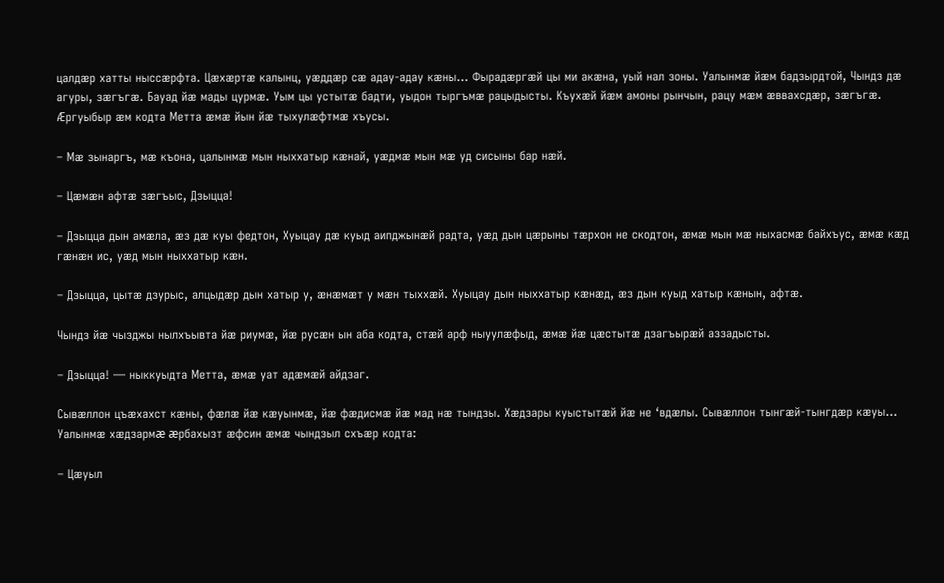цалдæр хатты ныссæрфта. Цæхæртæ калынц, уæддæр сæ адау-адау кæны… Фырадæргæй цы ми акæна, уый нал зоны. Уалынмæ йæм бадзырдтой, Чындз дæ агуры, зæгъгæ. Бауад йæ мады цурмæ. Уым цы устытæ бадти, уыдон тыргъмæ рацыдысты. Къухæй йæм амоны рынчын, рацу мæм æввахсдæр, зæгъгæ. Æргуыбыр æм кодта Метта æмæ йын йæ тыхулæфтмæ хъусы.

– Мæ зынаргъ, мæ къона, цалынмæ мын ныххатыр кæнай, уæдмæ мын мæ уд сисыны бар нæй.

– Цæмæн афтæ зæгъыс, Дзыцца!

– Дзыцца дын амæла, æз дæ куы федтон, Хуыцау дæ куыд аипджынæй радта, уæд дын цæрыны тæрхон не скодтон, æмæ мын мæ ныхасмæ байхъус, æмæ кæд гæнæн ис, уæд мын ныххатыр кæн.

– Дзыцца, цытæ дзурыс, алцыдæр дын хатыр у, æнæмæт у мæн тыххæй. Хуыцау дын ныххатыр кæнæд, æз дын куыд хатыр кæнын, афтæ.

Чындз йæ чызджы нылхъывта йæ риумæ, йæ русæн ын аба кодта, стæй арф ныуулæфыд, æмæ йæ цæстытæ дзагъырæй аззадысты.

– Дзыцца! — ныккуыдта Метта, æмæ уат адæмæй айдзаг.

Сывæллон цъæхахст кæны, фæлæ йæ кæуынмæ, йæ фæдисмæ йæ мад нæ тындзы. Хæдзары куыстытæй йæ не ‘вдæлы. Сывæллон тынгæй-тынгдæр кæуы… Уалынмæ хæдзармæ æрбахызт æфсин æмæ чындзыл схъæр кодта:

– Цæуыл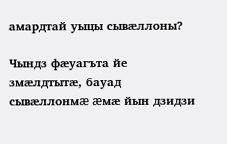амардтай уыцы сывæллоны?

Чындз фæуагъта йе змæлдтытæ, бауад сывæллонмæ æмæ йын дзидзи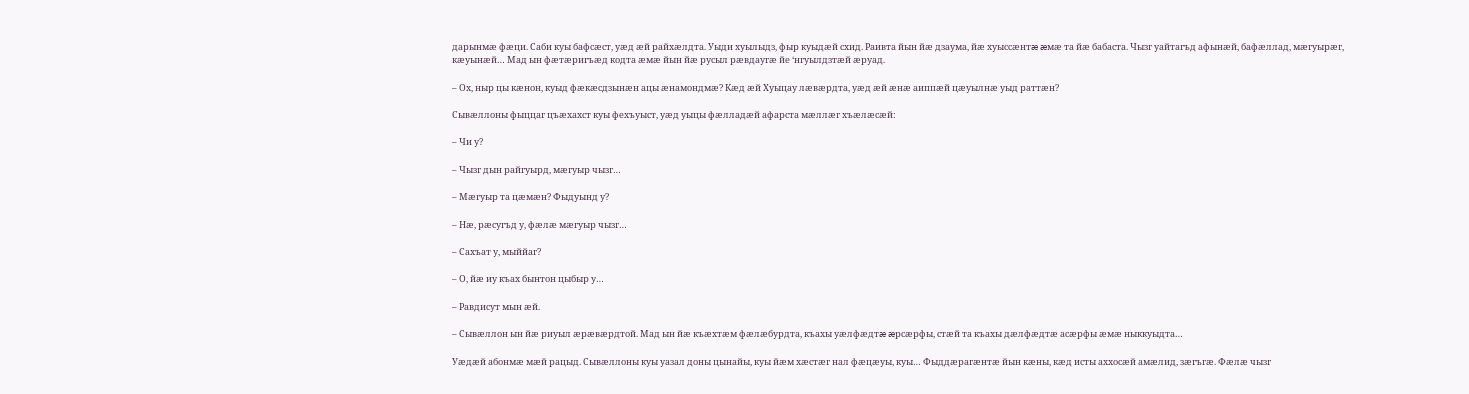дарынмæ фæци. Саби куы бафсæст, уæд æй райхæлдта. Уыди хуылыдз, фыр куыдæй схид. Раивта йын йæ дзаума, йæ хуыссæнтæ æмæ та йæ бабаста. Чызг уайтагъд афынæй, бафæллад, мæгуырæг, кæуынæй… Мад ын фæтæригъæд кодта æмæ йын йæ русыл рæвдаугæ йе ‘нгуылдзтæй æруад.

– Ох, ныр цы кæнон, куыд фæкæсдзынæн ацы æнамондмæ? Кæд æй Хуыцау лæвæрдта, уæд æй æнæ аиппæй цæуылнæ уыд раттæн?

Сывæллоны фыццаг цъæхахст куы фехъуыст, уæд уыцы фæлладæй афарста мæллæг хъæлæсæй:

– Чи у?

– Чызг дын райгуырд, мæгуыр чызг…

– Мæгуыр та цæмæн? Фыдуынд у?

– Нæ, рæсугъд у, фæлæ мæгуыр чызг…

– Сахъат у, мыййаг?

– О, йæ иу къах бынтон цыбыр у…

– Равдисут мын æй.

– Сывæллон ын йæ риуыл æрæвæрдтой. Мад ын йæ къæхтæм фæлæбурдта, къахы уæлфæдтæ æрсæрфы, стæй та къахы дæлфæдтæ асæрфы æмæ ныккуыдта…

Уæдæй абонмæ мæй рацыд. Сывæллоны куы уазал доны цынайы, куы йæм хæстæг нал фæцæуы, куы… Фыддæрагæнтæ йын кæны, кæд исты аххосæй амæлид, зæгъгæ. Фæлæ чызг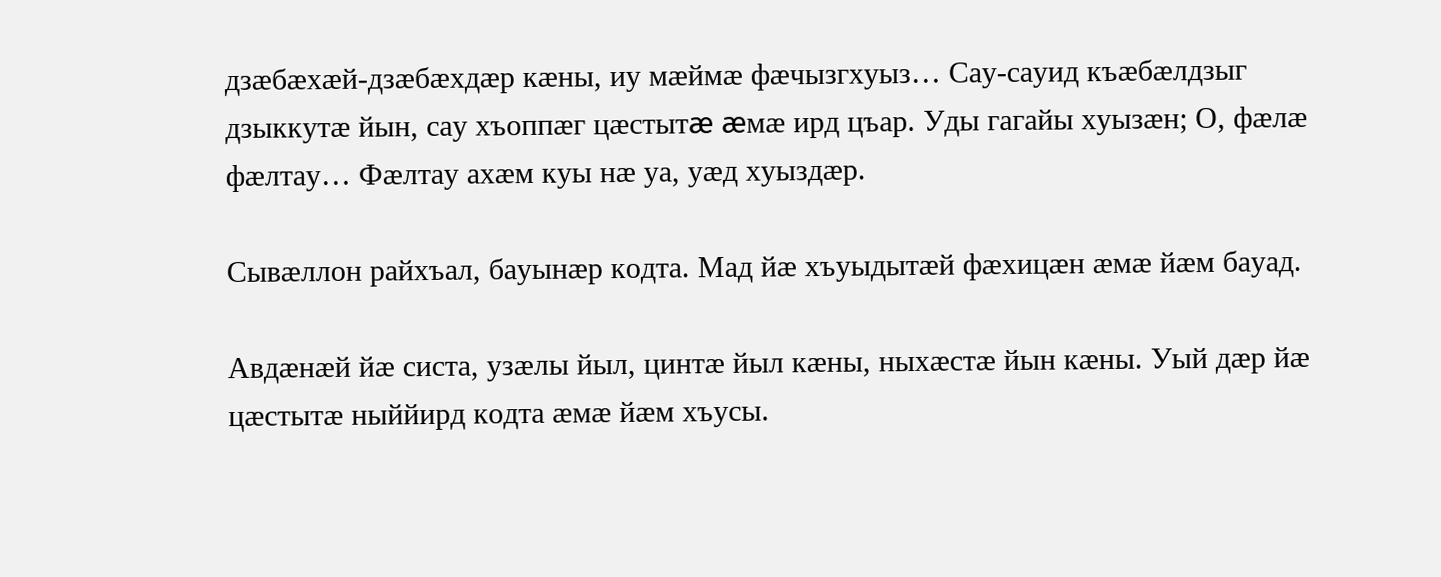дзæбæхæй-дзæбæхдæр кæны, иу мæймæ фæчызгхуыз… Сау-сауид къæбæлдзыг дзыккутæ йын, сау хъоппæг цæстытæ æмæ ирд цъар. Уды гагайы хуызæн; О, фæлæ фæлтау… Фæлтау ахæм куы нæ уа, уæд хуыздæр.

Сывæллон райхъал, бауынæр кодта. Мад йæ хъуыдытæй фæхицæн æмæ йæм бауад.

Авдæнæй йæ систа, узæлы йыл, цинтæ йыл кæны, ныхæстæ йын кæны. Уый дæр йæ цæстытæ ныййирд кодта æмæ йæм хъусы.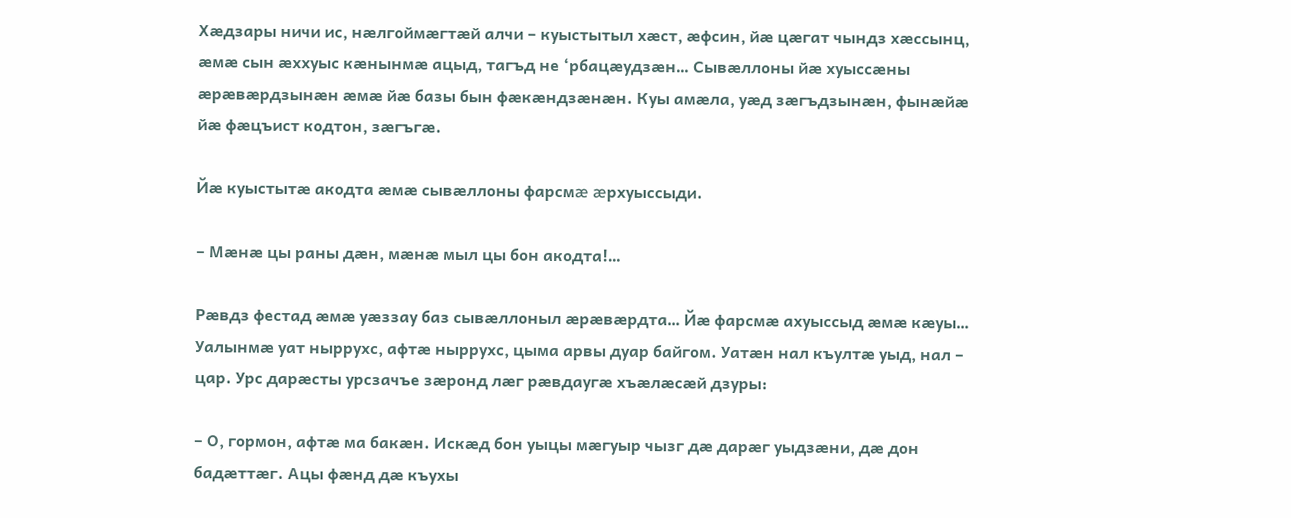Хæдзары ничи ис, нæлгоймæгтæй алчи – куыстытыл хæст, æфсин, йæ цæгат чындз хæссынц, æмæ сын æххуыс кæнынмæ ацыд, тагъд не ‘рбацæудзæн… Сывæллоны йæ хуыссæны æрæвæрдзынæн æмæ йæ базы бын фæкæндзæнæн. Куы амæла, уæд зæгъдзынæн, фынæйæ йæ фæцъист кодтон, зæгъгæ.

Йæ куыстытæ акодта æмæ сывæллоны фарсмæ æрхуыссыди.

– Мæнæ цы раны дæн, мæнæ мыл цы бон акодта!…

Рæвдз фестад æмæ уæззау баз сывæллоныл æрæвæрдта… Йæ фарсмæ ахуыссыд æмæ кæуы… Уалынмæ уат ныррухс, афтæ ныррухс, цыма арвы дуар байгом. Уатæн нал къултæ уыд, нал – цар. Урс дарæсты урсзачъе зæронд лæг рæвдаугæ хъæлæсæй дзуры:

– О, гормон, афтæ ма бакæн. Искæд бон уыцы мæгуыр чызг дæ дарæг уыдзæни, дæ дон бадæттæг. Ацы фæнд дæ къухы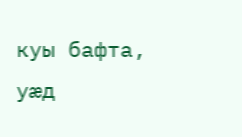куы бафта, уæд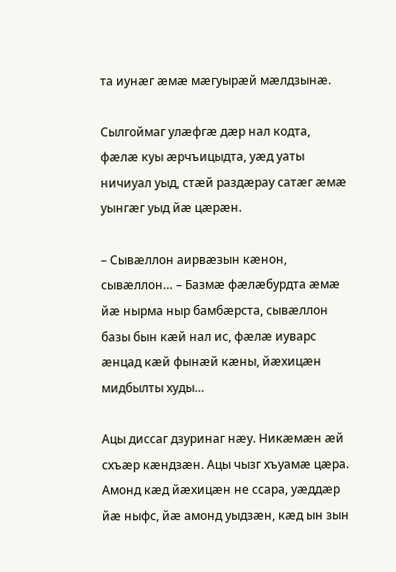та иунæг æмæ мæгуырæй мæлдзынæ.

Сылгоймаг улæфгæ дæр нал кодта, фæлæ куы æрчъицыдта, уæд уаты ничиуал уыд, стæй раздæрау сатæг æмæ уынгæг уыд йæ цæрæн.

– Сывæллон аирвæзын кæнон, сывæллон… – Базмæ фæлæбурдта æмæ йæ нырма ныр бамбæрста, сывæллон базы бын кæй нал ис, фæлæ иуварс æнцад кæй фынæй кæны, йæхицæн мидбылты худы…

Ацы диссаг дзуринаг нæу. Никæмæн æй схъæр кæндзæн. Ацы чызг хъуамæ цæра. Амонд кæд йæхицæн не ссара, уæддæр йæ ныфс, йæ амонд уыдзæн, кæд ын зын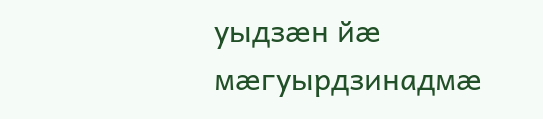уыдзæн йæ мæгуырдзинадмæ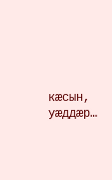кæсын, уæддæр…